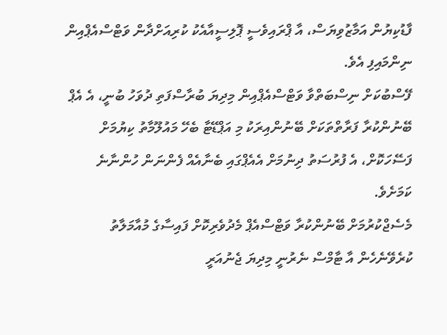ފާޑުކިޔުން އަމާޒުވިޔަސް، އާ ޕްރައިވެސީ ޕޮލިސީއާއެކު ކުރިއަށްދާން ވަޓްސްއެޕްއިން ނިންމައިފި އެވެ.
ފޭސްބުކަށް ނިސްބަތްވާ ވަޓްސްއެޕްއިން މިދިޔަ ބުރާސްފަތި ދުވަހު ބުނީ، އެ އެޕް ބޭނުންކުރާ ފަރާތްތަކަށް ބޭނުންއިރަކު މި އަޕްޑޭޓާ ބެހޭ މައުލޫމާތު ކިޔުމަށް ފަސޭހަކޮށް، އެ ފުރުސަތު ދިނުމަށް އެއެޕްގައި ބެނާއެއް ފެންނަން ހުންނާނެ ކަމަށެވެ.
މެސެޖްކުރުމަށް ބޭނުންކުރާ ވަޓްސްއެޕް މެދުވެރިކޮށް ފައިސާގެ މުއާމަލާތު ކުރެވޭނެހެން އާ ޓާމްސް ނެރުނީ މިދިޔަ ޖެނުއަރީ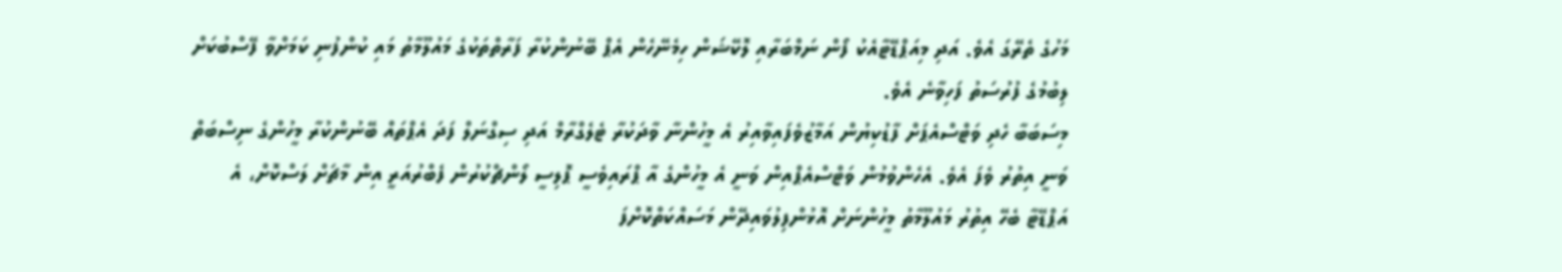މަހުގެ ތެރޭގަ އެވެ. އަދި މިއަޕްޑޭޓާއެކު ފޯން ނަމްބަރާއި ލޮކޭޝަން ހިމެނޭހެން އެޕް ބޭނުންކުރާ ފަރާތްތަކުގެ މައުލޫމާތު މައި ކުންފުނި ކަމަށްވާ ފޭސްބުކަށް ލިބުމުގެ ފުރުސަތު ފަހިވާނެ އެވެ.
މިސަބަބާ ހެދި ވަޓްސްއެޕަށް ފާޑުކިޔުން އަމާޒުވެފައިވާއިރު އެ މީހުންނާ ވާދަކުރާ ޓެލެގްރާމް އަދި ސިގްނަލް ފަދަ އެޕްތައް ބޭނުންކުރާ މީހުންގެ ނިސްބަތް ވަނީ އިތުރު ވެފަ އެވެ. އެހެންވުމުން ވަޓްސްއެޕްއިން ވަނީ އެ މީހުންގެ އާ ޕްރައިވެސީ ޕޮލިސީ ލޯންޗްކުރުން ފެބްރުއަރީ އިން މާޗަށް ލަސްކޮށް، އެ އަޕްޑޭޓާ ބެހޭ އިތުރު މައުލޫމާތު މީހުންނަށް އޮޅުންފިލުވައިދޭން މަސައްކަތްކޮށްފަ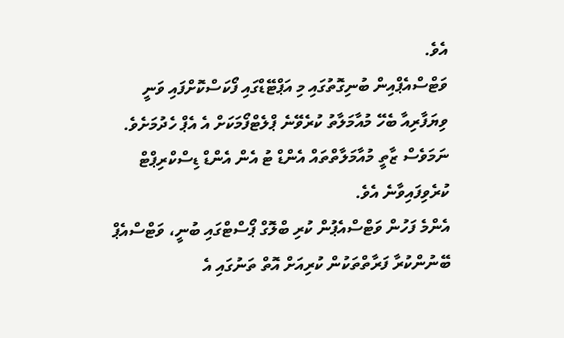އެވެ.
ވަޓްސްއެޕްއިން ބުނިގޮތުގައި މި އަޕްޓޭޑްގައި ފޯކަސްކޮށްފައި ވަނީ ވިޔަފާރިއާ ބެހޭ މުއާމަލާތު ކުރެވޭނެ ޕްލެޓްފޯމަކަށް އެ އެޕް ހެދުމަށެވެ. ނަމަވެސް ޒާތީ މުއާމަލާތްތައް އެންޑް ޓު އެން އެންޑް ޑިސްކްރިޕްޓް ކުރެވިފައިވާނެ އެވެ.
އެންމެ ފަހުން ވަޓްސްއެޕުން ކުރި ބްލޮގް ޕޯސްޓްގައި ބުނީ، ވަޓްސްއެޕް ބޭނުންކުރާ ފަރާތްތަކުން ކުރިއަށް އޮތް ތަނުގައި އެ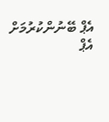އެޕް ބޭނުންކުރުމަށް އެޕް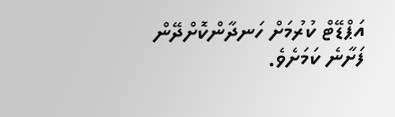އަޕްޑޭޓް ކުރުމަށް ހަނދާންކޮށްދޭން ފަށާނެ ކަމަށެވެ.